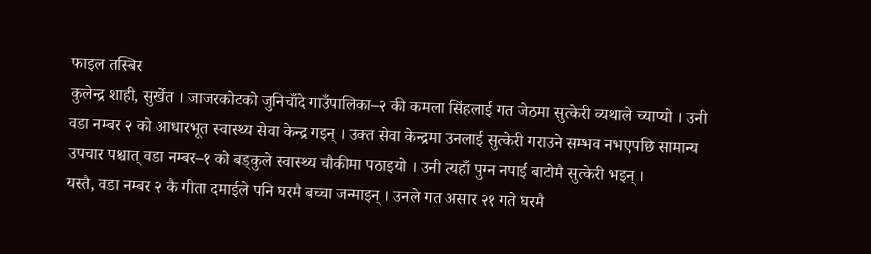फाइल तस्बिर
कुलेन्द्र शाही, सुर्खेत । जाजरकोटको जुनिचाँदे गाउँपालिका–२ की कमला सिंहलाई गत जेठमा सुत्केरी व्यथाले च्याप्यो । उनी वडा नम्बर २ को आधारभूत स्वास्थ्य सेवा केन्द्र गइन् । उक्त सेवा केन्द्रमा उनलाई सुत्केरी गराउने सम्भव नभएपछि सामान्य उपचार पश्चात् वडा नम्बर–१ को बड्कुले स्वास्थ्य चौकीमा पठाइयो । उनी त्यहाँ पुग्न नपाई बाटोमै सुत्केरी भइन् ।
यस्तै, वडा नम्बर २ कै गीता दमाईले पनि घरमै बच्चा जन्माइन् । उनले गत असार २१ गते घरमै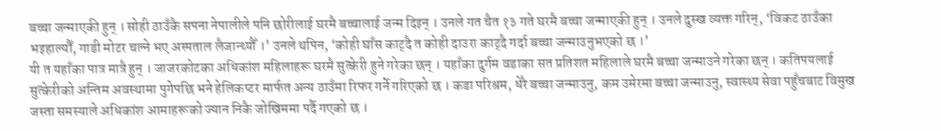बच्चा जन्माएकी हुन् । सोही ठाउँकै सपना नेपालीले पनि छोरीलाई घरमै बच्चालाई जन्म दिइन् । उनले गत चैत १३ गते घरमै बच्चा जन्माएकी हुन् । उनले दुस्ख व्यक्त गरिन्, ‘विकट ठाउँका भइहाल्यौँ, गाडी मोटर चल्ने भए अस्पताल लैजान्थ्यौँ ।’ उनले थपिन, ‘कोही घाँस काट्दै त कोही दाउरा काट्दै गर्दा बच्चा जन्माउनुभएको छ ।’
यी त यहाँका पात्र मात्रै हुन् । जाजरकोटका अधिकांश महिलाहरू घरमै सुत्केरी हुने गरेका छन् । यहाँका दुर्गम वडाका सत प्रतिशत महिलाले घरमै बच्चा जन्माउने गरेका छन् । कतिपयलाई सुत्केरीको अन्तिम अवस्थामा पुगेपछि भने हेलिकप्टर मार्फत अन्य ठाउँमा रिफर गर्ने गरिएको छ । कडा परिश्रम, धेरै बच्चा जन्माउनु, कम उमेरमा बच्चा जन्माउनु, स्वास्थ्य सेवा पहुँचबाट विमुख जस्ता समस्याले अधिकांश आमाहरूको ज्यान निकै जोखिममा पर्दै गएको छ ।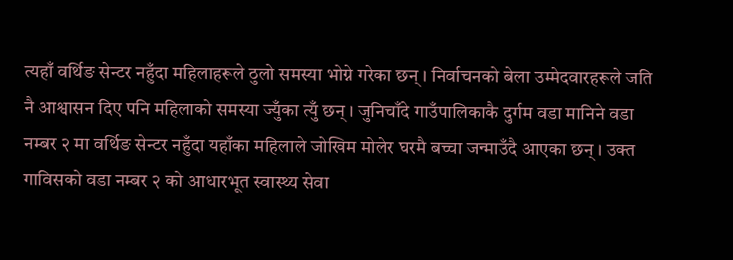त्यहाँ वर्थिङ सेन्टर नहुँदा महिलाहरूले ठुलो समस्या भोग्ने गरेका छन् । निर्वाचनको बेला उम्मेदवारहरूले जति नै आश्वासन दिए पनि महिलाको समस्या ज्युँका त्युँ छन् । जुनिचाँदे गाउँपालिकाकै दुर्गम वडा मानिने वडा नम्बर २ मा वर्थिङ सेन्टर नहुँदा यहाँका महिलाले जोखिम मोलेर घरमै बच्चा जन्माउँदै आएका छन् । उक्त गाविसको वडा नम्बर २ को आधारभूत स्वास्थ्य सेवा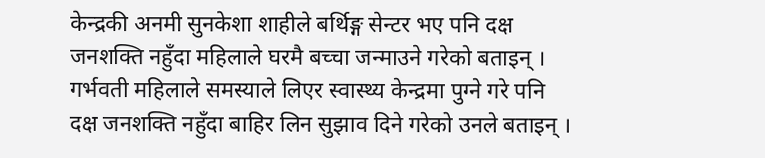केन्द्रकी अनमी सुनकेशा शाहीले बर्थिङ्ग सेन्टर भए पनि दक्ष जनशक्ति नहुँदा महिलाले घरमै बच्चा जन्माउने गरेको बताइन् ।
गर्भवती महिलाले समस्याले लिएर स्वास्थ्य केन्द्रमा पुग्ने गरे पनि दक्ष जनशक्ति नहुँदा बाहिर लिन सुझाव दिने गरेको उनले बताइन् ।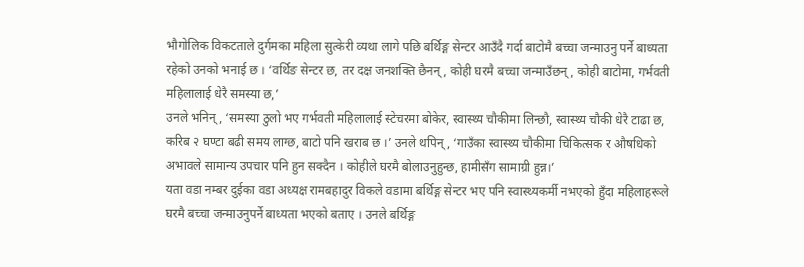भौगोलिक विकटताले दुर्गमका महिला सुत्केरी व्यथा लागे पछि बर्थिङ्ग सेन्टर आउँदै गर्दा बाटोमै बच्चा जन्माउनु पर्ने बाध्यता रहेको उनको भनाई छ । ‘वर्थिङ सेन्टर छ, तर दक्ष जनशक्ति छैनन्, कोही घरमै बच्चा जन्माउँछन्, कोही बाटोमा, गर्भवती महिलालाई धेरै समस्या छ,’
उनले भनिन्, ‘समस्या ठुलो भए गर्भवती महिलालाई स्टेचरमा बोकेर, स्वास्थ्य चौकीमा लिन्छौ, स्वास्थ्य चौकी धेरै टाढा छ, करिब २ घण्टा बढी समय लाग्छ, बाटो पनि खराब छ ।’ उनले थपिन्, ‘गाउँका स्वास्थ्य चौकीमा चिकित्सक र औषधिको अभावले सामान्य उपचार पनि हुन सक्दैन । कोहीले घरमै बोलाउनुहुन्छ, हामीसँग सामाग्री हुन्न।’
यता वडा नम्बर दुईका वडा अध्यक्ष रामबहादुर विकले वडामा बर्थिङ्ग सेन्टर भए पनि स्वास्थ्यकर्मी नभएको हुँदा महिलाहरूले घरमै बच्चा जन्माउनुपर्ने बाध्यता भएको बताए । उनले बर्थिङ्ग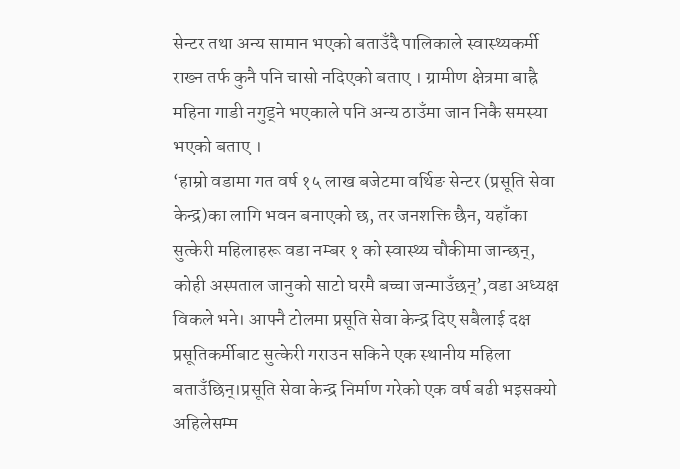सेन्टर तथा अन्य सामान भएको बताउँदै पालिकाले स्वास्थ्यकर्मी राख्न तर्फ कुनै पनि चासो नदिएको बताए । ग्रामीण क्षेत्रमा बाह्रै महिना गाडी नगुड्ने भएकाले पनि अन्य ठाउँमा जान निकै समस्या भएको बताए ।
‘हाम्रो वडामा गत वर्ष १५ लाख बजेटमा वर्थिङ सेन्टर (प्रसूति सेवा केन्द्र)का लागि भवन बनाएको छ, तर जनशक्ति छैन, यहाँका सुत्केरी महिलाहरू वडा नम्बर १ को स्वास्थ्य चौकीमा जान्छन्, कोही अस्पताल जानुको साटो घरमै बच्चा जन्माउँछन्’,वडा अध्यक्ष विकले भने। आफ्नै टोलमा प्रसूति सेवा केन्द्र दिए सबैलाई दक्ष प्रसूतिकर्मीबाट सुत्केरी गराउन सकिने एक स्थानीय महिला बताउँछिन्।प्रसूति सेवा केन्द्र निर्माण गरेको एक वर्ष बढी भइसक्यो अहिलेसम्म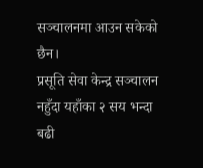सञ्चालनमा आउन सकेको छैन।
प्रसूति सेवा केन्द्र सञ्चालन नहुँदा यहाँका २ सय भन्दा बढी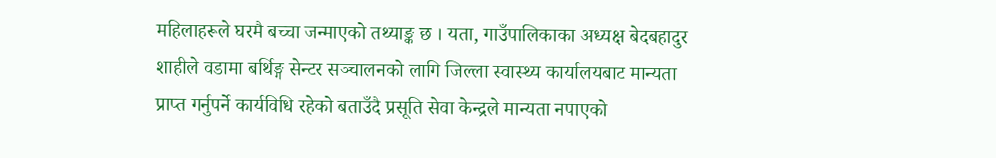महिलाहरूले घरमै बच्चा जन्माएको तथ्याङ्क छ । यता, गाउँपालिकाका अध्यक्ष बेदबहादुर शाहीले वडामा बर्थिङ्ग सेन्टर सञ्चालनको लागि जिल्ला स्वास्थ्य कार्यालयबाट मान्यता प्राप्त गर्नुपर्ने कार्यविधि रहेको बताउँदै प्रसूति सेवा केन्द्रले मान्यता नपाएको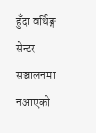हुँदा वर्थिङ्ग सेन्टर सञ्चालनमा नआएको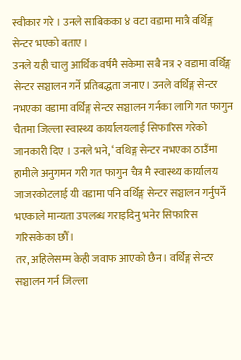स्वीकार गरे । उनले साबिकका ४ वटा वडामा मात्रै वर्थिङ्ग सेन्टर भएको बताए ।
उनले यही चालु आर्थिक वर्षमै सकेमा सबै नत्र २ वडामा वर्थिङ्ग सेन्टर सञ्चालन गर्ने प्रतिबद्धता जनाए। उनले वर्थिङ्ग सेन्टर नभएका वडामा वर्थिङ्ग सेन्टर सञ्चालन गर्नका लागि गत फागुन चैतमा जिल्ला स्वास्थ्य कार्यालयलाई सिफारिस गरेको जानकारी दिए । उनले भने, ‘ वथिङ्ग सेन्टर नभएका ठाउँमा हामीले अनुगमन गरी गत फागुन चैत्र मै स्वास्थ्य कार्यालय जाजरकोटलाई यी वडामा पनि वर्थिङ्ग सेन्टर सञ्चालन गर्नुपर्ने भएकाले मान्यता उपलब्ध गराइदिनु भनेर सिफारिस गरिसकेका छौँ।
तर, अहिलेसम्म केही जवाफ आएको छैन। वर्थिङ्ग सेन्टर सञ्चालन गर्न जिल्ला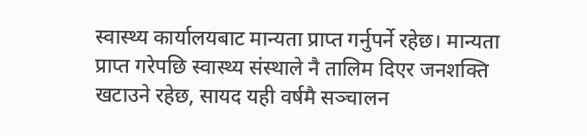स्वास्थ्य कार्यालयबाट मान्यता प्राप्त गर्नुपर्ने रहेछ। मान्यता प्राप्त गरेपछि स्वास्थ्य संस्थाले नै तालिम दिएर जनशक्ति खटाउने रहेछ, सायद यही वर्षमै सञ्चालन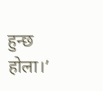हुन्छ होला।’